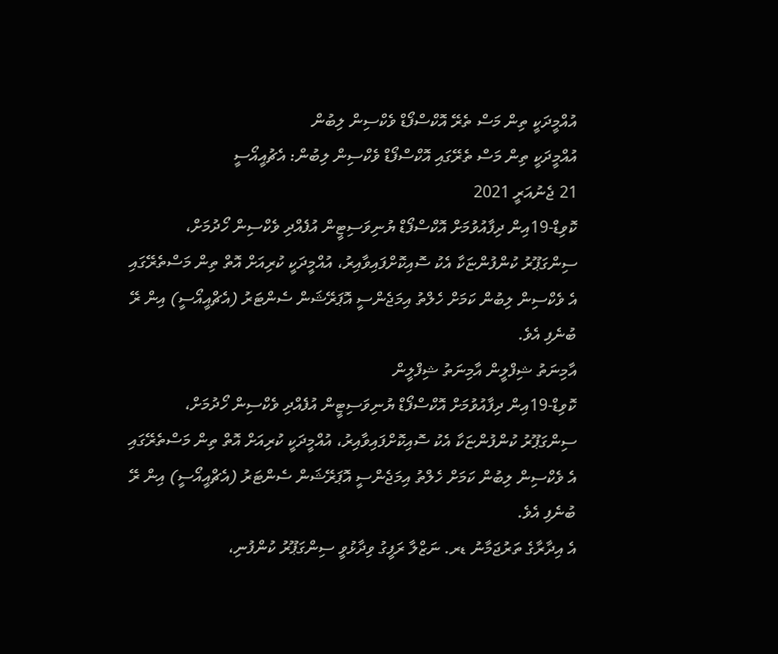އުއްމީދަކީ ތިން މަސް ތެރޭ އޮކްސްފޯޑް ވެކްސިން ލިބުން
އުއްމީދަކީ ތިން މަސް ތެރޭގައި އޮކްސްފޯޑް ވެކްސިން ލިބުން: އެޗުއީއޯސީ
21 ޖެނުއަރީ 2021
ކޮވިޑް-19އިން ދިފާއުވުމަށް އޮކްސްފޯޑް ޔުނިވަސިޓީން އުފެއްދި ވެކްސިން ހޯދުމަށް، ސިންގަޕޫރު ކުންފުންޏަކާ އެކު ސޮއިކޮށްފައިވާއިރު، އުއްމީދަކީ ކުރިއަށް އޮތް ތިން މަސްތެރޭގައި އެ ވެކްސިން ލިބުން ކަމަށް ހެލްތު އިމަޖެންސީ އޮޕަރޭޝަން ސެންޓަރު (އެޗްއީއޯސީ) އިން ރޭ ބުނެފި އެވެ.
އާމިނަތު ޝިފްލީން އާމިނަތު ޝިފްލީން
ކޮވިޑް-19އިން ދިފާއުވުމަށް އޮކްސްފޯޑް ޔުނިވަސިޓީން އުފެއްދި ވެކްސިން ހޯދުމަށް، ސިންގަޕޫރު ކުންފުންޏަކާ އެކު ސޮއިކޮށްފައިވާއިރު، އުއްމީދަކީ ކުރިއަށް އޮތް ތިން މަސްތެރޭގައި އެ ވެކްސިން ލިބުން ކަމަށް ހެލްތު އިމަޖެންސީ އޮޕަރޭޝަން ސެންޓަރު (އެޗްއީއޯސީ) އިން ރޭ ބުނެފި އެވެ.
އެ އިދާރާގެ ތަރުޖަމާނު ޑރ. ނަޒްލާ ރަފީގު ވިދާޅުވީ ސިންގަޕޫރު ކުންފުނި،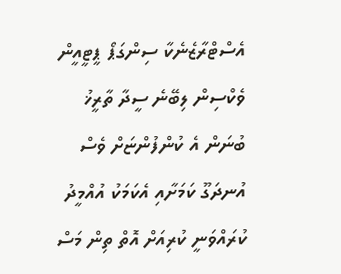އެސްޓްރާޒެނެކާ ސިންގަޕޯ ޕީޓީއީން ވެކްސިން ލިބޭނެ ސީދާ ތާރީޚު ބުނަން އެ ކުންފުންޏަށް ވެސް އުނދަގޫ ކަމަށާއި އެކަމަކު އުއްމީދު ކުރައްވަނީ ކުރިއަށް އޮތް ތިން މަސް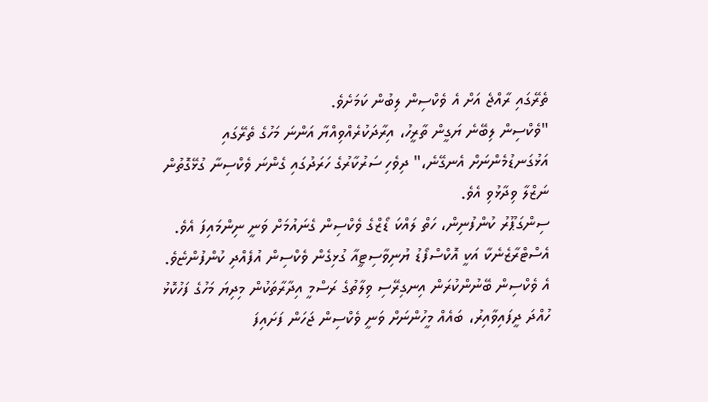ތެރޭގައި ރާއްޖެ އަށް އެ ވެކްސިން ލިބުން ކަމަށެވެ.
"ވެކްސިން ލިބޭނެ ޔަގީން ތާރީހު، އިރާދަކުރެއްވިއްޔާ އަންނަ މަހުގެ ތެރޭގައި އަޅުގަނޑުމެންނަށް އެނގޭނެ،" ދިވެހި ސަރުކާރުގެ ހަރަދުގައި ގެންނަ ވެކްސިނާ ގުޅޭގޮތުން ނަޒްލާ ވިދާޅުވި އެވެ.
ސިންގަޕޫރު ކުންފުނިން، ހަތް ލައްކަ ޑޯޒްގެ ވެކްސިން ގެނައުމަށް ވަނީ ނިންމައިފަ އެވެ.
އެސްޓްރާޒެނެކާ އަކީ އޮކްސްފޯޑު ޔުނިވާސިޓީއާ ގުޅިގެން ވެކްސިން އުފެއްދި ކުންފުންޏެވެ. އެ ވެކްސިން ބޭނުންކުރަން އިނގިރޭސި ވިލާތުގެ ރަސްމީ އިދާރާތަކުން މިދިޔަ މަހުގެ ފަހުކޮޅު ހުއްދަ ދީފައިވާއިރު، ބައެއް މީހުންނަށް ވަނީ ވެކްސިން ޖަހަން ފަށައިފަ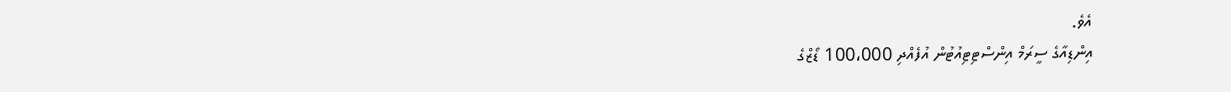އެވެ.
އިންޑިއާގެ ސީރަމް އިންސްޓިޓިއުޓުން އުފެއްދި 100،000 ޑޯޒްގެ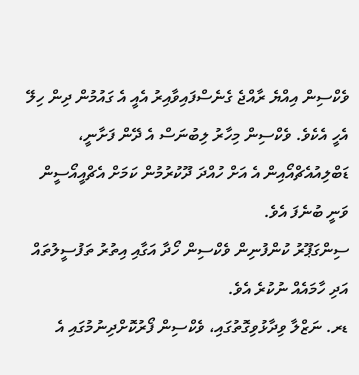ވެކްސިން އިއްޔެ ރާއްޖެ ގެނެސްފައިވާއިރު އެއީ އެ ގައުމުން ދިން ހިލޭ އެހީ އެކެވެ. ވެކްސިން މިހާރު ލިބުނަސް އެ ދޭން ފަށާނީ، ޑަބްލިއުއެޗްއޯއިން އެ އަށް ހުއްދަ ދޫކުރުމުން ކަމަށް އެޗްއީއޯސީން ވަނީ ބުނެފަ އެވެ.
ސިންގަޕޫރު ކުންފުނިން ވެކްސިން ހޯދާ އަގާއި އިތުރު ތަފުސީލުތައް އަދި ހާމައެއް ނުކުރެ އެވެ.
ޑރ. ނަޒްލާ ވިދާޅުވިގޮތުގައި، ވެކްސިން ފޯރުކޮށްދިނުމުގައި އެ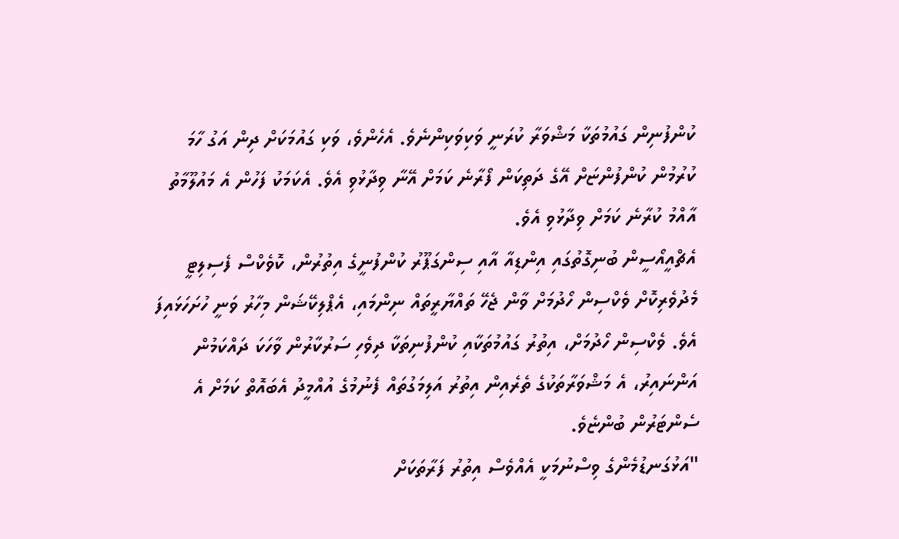ކުންފުނިން ގައުމުތަކާ މަޝްވަރާ ކުރަނީ ވަކިވަކިންނެވެ. އެހެންވެ، ވަކި ގައުމަކަށް ދިން އަގު ހާމަ ކުރުމުން ކުންފުންޏަށް އޭގެ ދަތިކަން ފޯރާނެ ކަމަށް އޭނާ ވިދާޅުވި އެވެ. އެކަމަކު ފަހުން އެ މައުލޫމާތު އާއްމު ކުރާނެ ކަމަށް ވިދާޅުވި އެވެ.
އެޗްއީއޯސީން ބުނިގޮތުގައި އިންޑިއާ އާއި ސިންގަޕޫރު ކުންފުނީގެ އިތުރުން، ކޮވެކްސް ފެސިލިޓީ މެދުވެރިކޮށް ވެކްސިން ހޯދުމަށް ވާން ޖެހޭ ތައްޔާރީތައް ނިންމައި، އެޕްލިކޭޝަން މިހާރު ވަނީ ހުށަހަޅައިފަ އެވެ. ވެކްސިން ހޯދުމަށް، އިތުރު ގައުމުތަކާއި ކުންފުނިތަކާ ދިވެހި ސަރުކާރުން ވާހަކަ ދައްކަމުން އަންނައިރު، އެ މަޝްވަރާތަކުގެ ތެރެއިން އިތުރު އަލިމަގުތައް ފެނުމުގެ އުއްމީދު އެބައޮތް ކަމަށް އެ ސެންޓަރުން ބުންޏެވެ.
"އަޅުގަނޑުމެންގެ ވިސްނުމަކީ އެއްވެސް އިތުރު ފަރާތަކަށް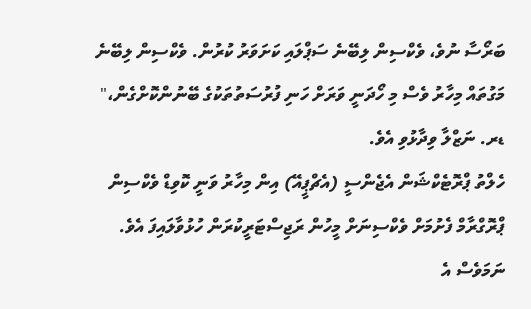ބަރޯސާ ނުވެ، ވެކްސިން ލިބޭނެ ސަޕްލައި ކަށަވަރު ކުރުން. ވެކްސިން ލިބޭނެ މަގުތައް މިހާރު ވެސް މި ހޯދަނީ ވަރަށް ހަނި ފުރުސަތުތަކުގެ ބޭނުންކޮށްގެން،" ޑރ. ނަޒްލާ ވިދާޅުވި އެވެ.
ހެލްތު ޕްރޮޓެކްޝަން އެޖެންސީ (އެޗްޕީއޭ) އިން މިހާރު ވަނީ ކޮވިޑް ވެކްސިން ޕްރޮގްރާމް ފެށުމަށް ވެކްސިނަށް މީހުން ރަޖިސްޓަރީކުރަން ހުޅުވާލައިފަ އެވެ. ނަމަވެސް އެ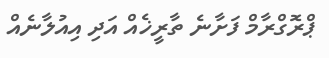ޕްރޮގްރާމް ފަށާނެ ތާރީޚެއް އަދި އިއުލާނެއް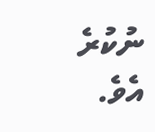ނުކުރެ އެވެ.